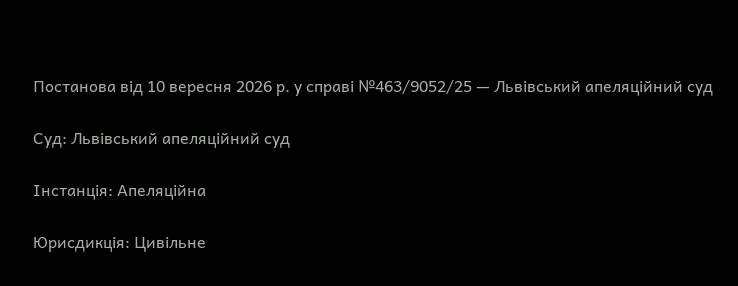Постанова від 10 вересня 2026 р. у справі №463/9052/25 — Львівський апеляційний суд

Суд: Львівський апеляційний суд

Інстанція: Апеляційна

Юрисдикція: Цивільне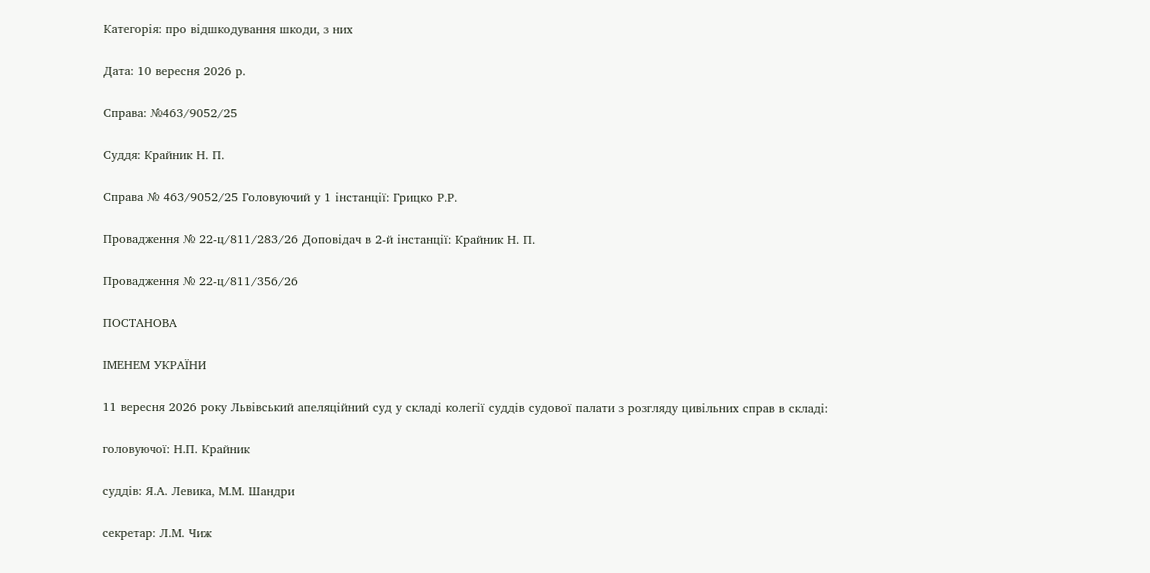Категорія: про відшкодування шкоди, з них

Дата: 10 вересня 2026 р.

Справа: №463/9052/25

Суддя: Крайник Н. П.

Справа № 463/9052/25 Головуючий у 1 інстанції: Грицко Р.Р.

Провадження № 22-ц/811/283/26 Доповідач в 2-й інстанції: Крайник Н. П.

Провадження № 22-ц/811/356/26

ПОСТАНОВА

ІМЕНЕМ УКРАЇНИ

11 вересня 2026 року Львівський апеляційний суд у складі колегії суддів судової палати з розгляду цивільних справ в складі:

головуючої: Н.П. Крайник

суддів: Я.А. Левика, М.М. Шандри

секретар: Л.М. Чиж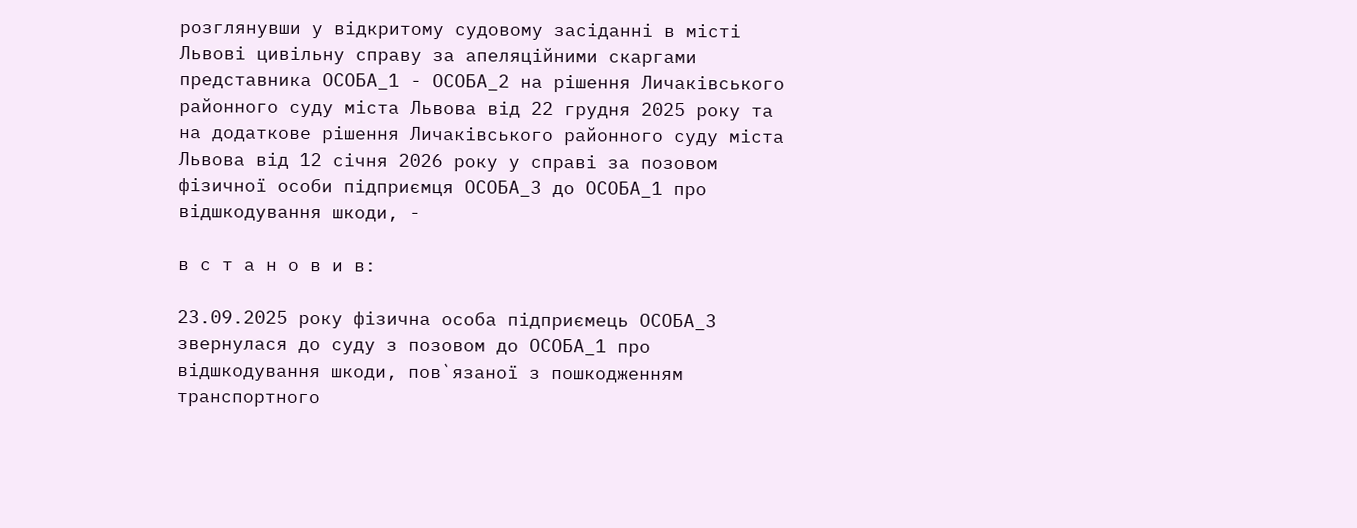розглянувши у відкритому судовому засіданні в місті Львові цивільну справу за апеляційними скаргами представника ОСОБА_1 - ОСОБА_2 на рішення Личаківського районного суду міста Львова від 22 грудня 2025 року та на додаткове рішення Личаківського районного суду міста Львова від 12 січня 2026 року у справі за позовом фізичної особи підприємця ОСОБА_3 до ОСОБА_1 про відшкодування шкоди, -

в с т а н о в и в:

23.09.2025 року фізична особа підприємець ОСОБА_3 звернулася до суду з позовом до ОСОБА_1 про відшкодування шкоди, пов`язаної з пошкодженням транспортного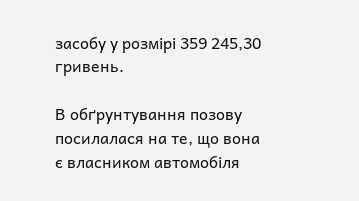засобу у розмірі 359 245,30 гривень.

В обґрунтування позову посилалася на те, що вона є власником автомобіля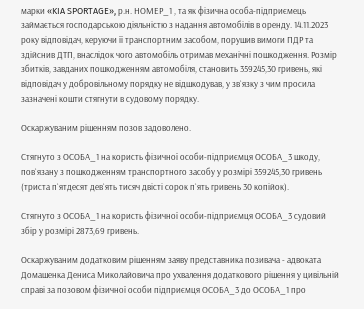марки «KIA SPORTAGE», р.н. НОМЕР_1 , та як фізична особа-підприємець займається господарською діяльністю з надання автомобілів в оренду. 14.11.2023 року відповідач, керуючи її транспортним засобом, порушив вимоги ПДР та здійснив ДТП, внаслідок чого автомобіль отримав механічні пошкодження. Розмір збитків, завданих пошкодженням автомобіля, становить 359245,30 гривень, які відповідач у добровільному порядку не відшкодував, у зв`язку з чим просила зазначені кошти стягнути в судовому порядку.

Оскаржуваним рішенням позов задоволено.

Стягнуто з ОСОБА_1 на користь фізичної особи-підприємця ОСОБА_3 шкоду, пов`язану з пошкодженням транспортного засобу у розмірі 359245,30 гривень (триста п`ятдесят дев`ять тисяч двісті сорок п`ять гривень 30 копійок).

Стягнуто з ОСОБА_1 на користь фізичної особи-підприємця ОСОБА_3 судовий збір у розмірі 2873,69 гривень.

Оскаржуваним додатковим рішенням заяву представника позивача - адвоката Домашенка Дениса Миколайовича про ухвалення додаткового рішення у цивільній справі за позовом фізичної особи підприємця ОСОБА_3 до ОСОБА_1 про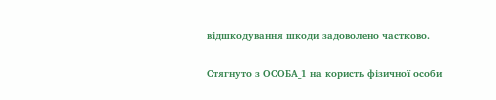відшкодування шкоди задоволено частково.

Стягнуто з ОСОБА_1 на користь фізичної особи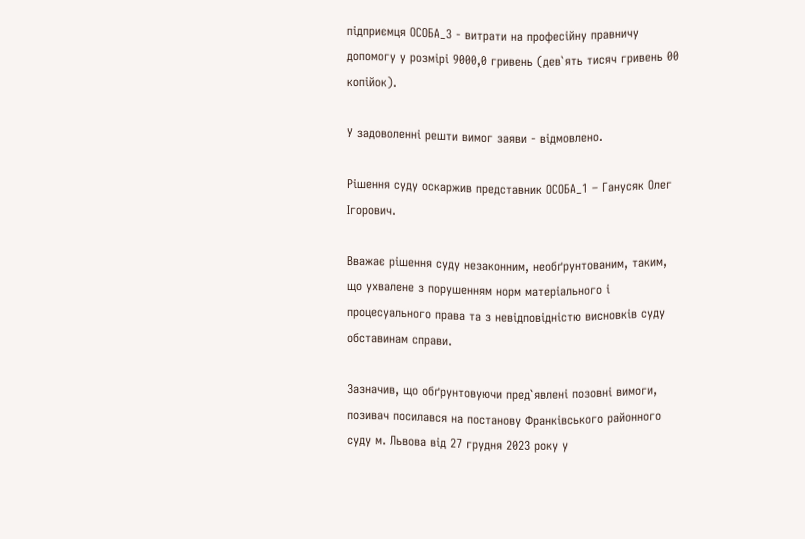підприємця ОСОБА_3 - витрати на професійну правничу допомогу у розмірі 9000,0 гривень (дев`ять тисяч гривень 00 копійок).

У задоволенні решти вимог заяви - відмовлено.

Рішення суду оскаржив представник ОСОБА_1 – Ганусяк Олег Ігорович.

Вважає рішення суду незаконним, необґрунтованим, таким, що ухвалене з порушенням норм матеріального і процесуального права та з невідповідністю висновків суду обставинам справи.

Зазначив, що обґрунтовуючи пред`явлені позовні вимоги, позивач посилався на постанову Франківського районного суду м. Львова від 27 грудня 2023 року у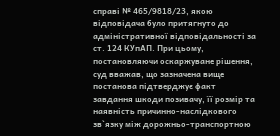справі № 465/9818/23, якою відповідача було притягнуто до адміністративної відповідальності за ст. 124 КУпАП. При цьому, постановляючи оскаржуване рішення, суд вважав, що зазначена вище постанова підтверджує факт завдання шкоди позивачу, її розмір та наявність причинно-наслідкового зв`язку між дорожньо-транспортною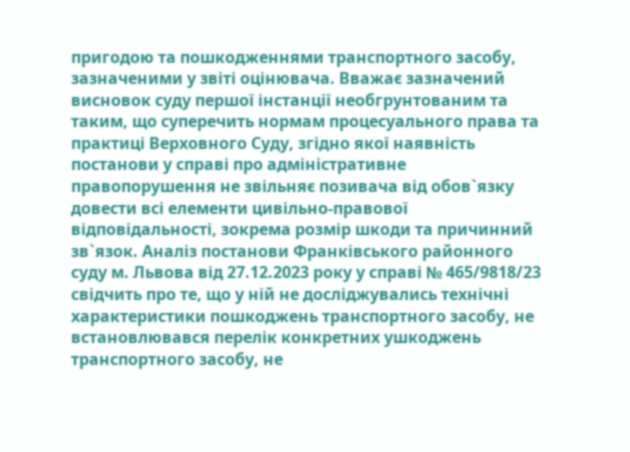пригодою та пошкодженнями транспортного засобу, зазначеними у звіті оцінювача. Вважає зазначений висновок суду першої інстанції необгрунтованим та таким, що суперечить нормам процесуального права та практиці Верховного Суду, згідно якої наявність постанови у справі про адміністративне правопорушення не звільняє позивача від обов`язку довести всі елементи цивільно-правової відповідальності, зокрема розмір шкоди та причинний зв`язок. Аналіз постанови Франківського районного суду м. Львова від 27.12.2023 року у справі № 465/9818/23 свідчить про те, що у ній не досліджувались технічні характеристики пошкоджень транспортного засобу, не встановлювався перелік конкретних ушкоджень транспортного засобу, не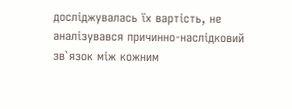досліджувалась їх вартість, не аналізувався причинно-наслідковий зв`язок між кожним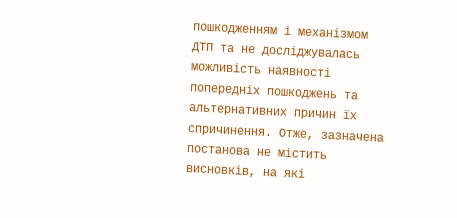пошкодженням і механізмом ДТП та не досліджувалась можливість наявності попередніх пошкоджень та альтернативних причин їх спричинення. Отже, зазначена постанова не містить висновків, на які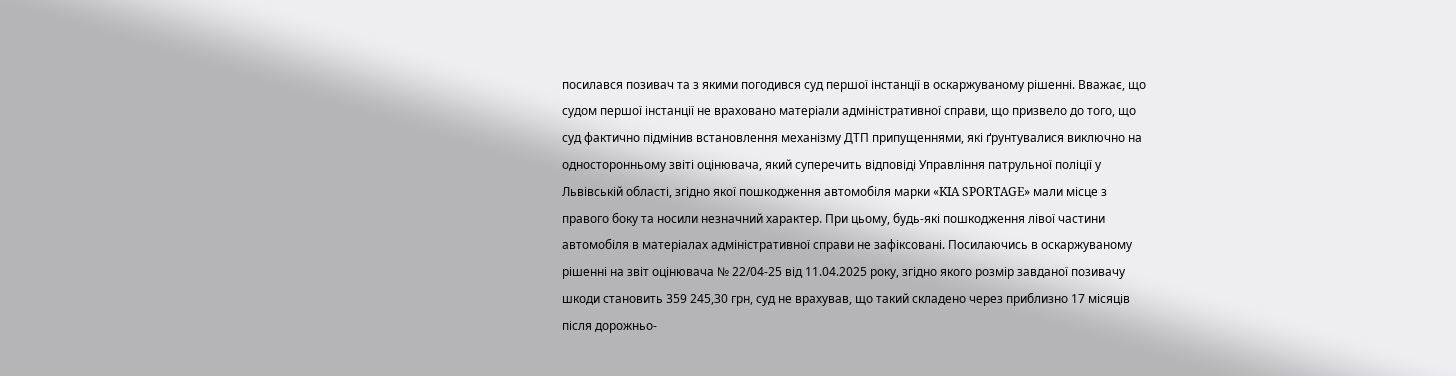посилався позивач та з якими погодився суд першої інстанції в оскаржуваному рішенні. Вважає, що судом першої інстанції не враховано матеріали адміністративної справи, що призвело до того, що суд фактично підмінив встановлення механізму ДТП припущеннями, які ґрунтувалися виключно на односторонньому звіті оцінювача, який суперечить відповіді Управління патрульної поліції у Львівській області, згідно якої пошкодження автомобіля марки «KIA SPORTAGE» мали місце з правого боку та носили незначний характер. При цьому, будь-які пошкодження лівої частини автомобіля в матеріалах адміністративної справи не зафіксовані. Посилаючись в оскаржуваному рішенні на звіт оцінювача № 22/04-25 від 11.04.2025 року, згідно якого розмір завданої позивачу шкоди становить 359 245,30 грн, суд не врахував, що такий складено через приблизно 17 місяців після дорожньо-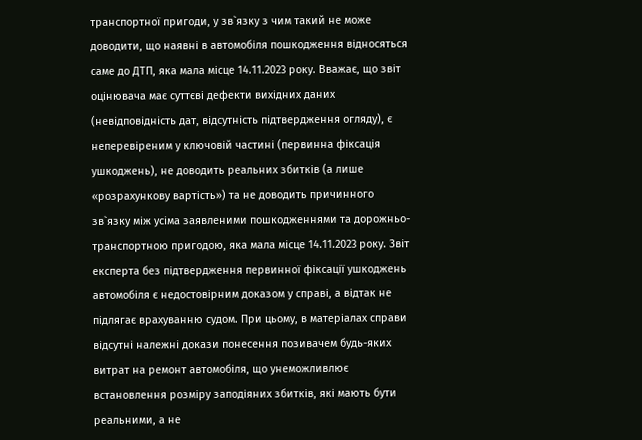транспортної пригоди, у зв`язку з чим такий не може доводити, що наявні в автомобіля пошкодження відносяться саме до ДТП, яка мала місце 14.11.2023 року. Вважає, що звіт оцінювача має суттєві дефекти вихідних даних (невідповідність дат, відсутність підтвердження огляду), є неперевіреним у ключовій частині (первинна фіксація ушкоджень), не доводить реальних збитків (а лише «розрахункову вартість») та не доводить причинного зв`язку між усіма заявленими пошкодженнями та дорожньо-транспортною пригодою, яка мала місце 14.11.2023 року. Звіт експерта без підтвердження первинної фіксації ушкоджень автомобіля є недостовірним доказом у справі, а відтак не підлягає врахуванню судом. При цьому, в матеріалах справи відсутні належні докази понесення позивачем будь-яких витрат на ремонт автомобіля, що унеможливлює встановлення розміру заподіяних збитків, які мають бути реальними, а не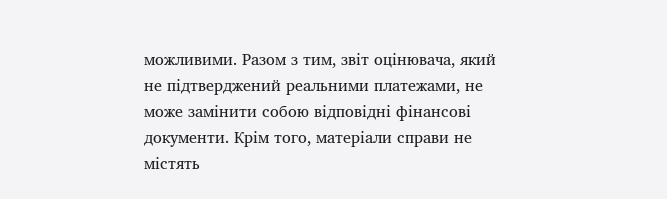можливими. Разом з тим, звіт оцінювача, який не підтверджений реальними платежами, не може замінити собою відповідні фінансові документи. Крім того, матеріали справи не містять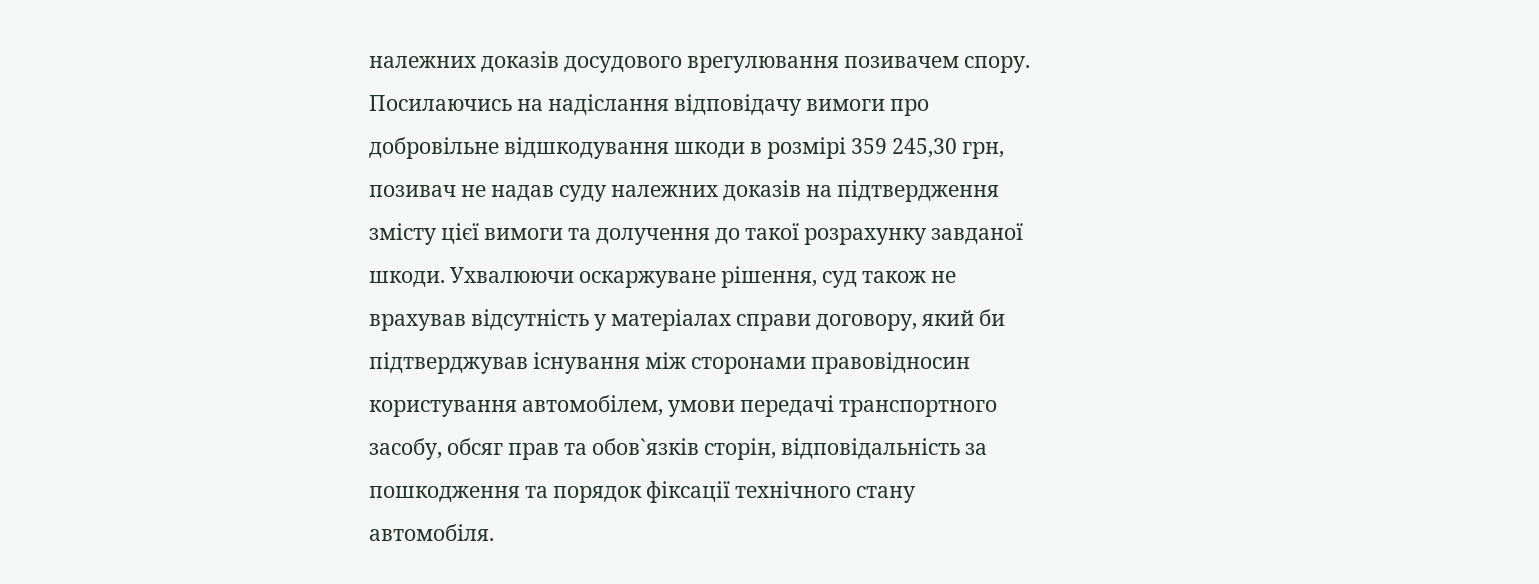належних доказів досудового врегулювання позивачем спору. Посилаючись на надіслання відповідачу вимоги про добровільне відшкодування шкоди в розмірі 359 245,30 грн, позивач не надав суду належних доказів на підтвердження змісту цієї вимоги та долучення до такої розрахунку завданої шкоди. Ухвалюючи оскаржуване рішення, суд також не врахував відсутність у матеріалах справи договору, який би підтверджував існування між сторонами правовідносин користування автомобілем, умови передачі транспортного засобу, обсяг прав та обов`язків сторін, відповідальність за пошкодження та порядок фіксації технічного стану автомобіля.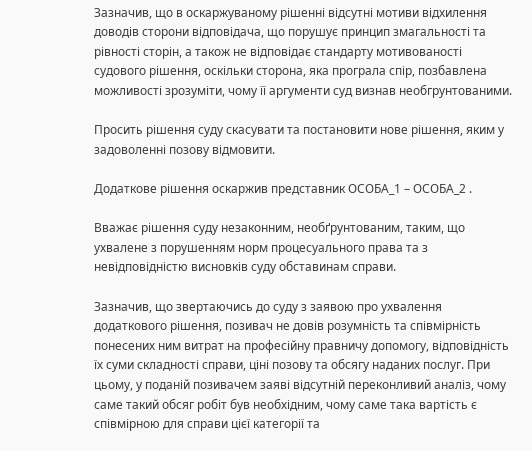Зазначив, що в оскаржуваному рішенні відсутні мотиви відхилення доводів сторони відповідача, що порушує принцип змагальності та рівності сторін, а також не відповідає стандарту мотивованості судового рішення, оскільки сторона, яка програла спір, позбавлена можливості зрозуміти, чому її аргументи суд визнав необгрунтованими.

Просить рішення суду скасувати та постановити нове рішення, яким у задоволенні позову відмовити.

Додаткове рішення оскаржив представник ОСОБА_1 – ОСОБА_2 .

Вважає рішення суду незаконним, необґрунтованим, таким, що ухвалене з порушенням норм процесуального права та з невідповідністю висновків суду обставинам справи.

Зазначив, що звертаючись до суду з заявою про ухвалення додаткового рішення, позивач не довів розумність та співмірність понесених ним витрат на професійну правничу допомогу, відповідність їх суми складності справи, ціні позову та обсягу наданих послуг. При цьому, у поданій позивачем заяві відсутній переконливий аналіз, чому саме такий обсяг робіт був необхідним, чому саме така вартість є співмірною для справи цієї категорії та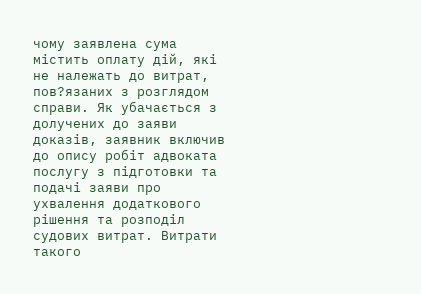чому заявлена сума містить оплату дій, які не належать до витрат, пов?язаних з розглядом справи. Як убачається з долучених до заяви доказів, заявник включив до опису робіт адвоката послугу з підготовки та подачі заяви про ухвалення додаткового рішення та розподіл судових витрат. Витрати такого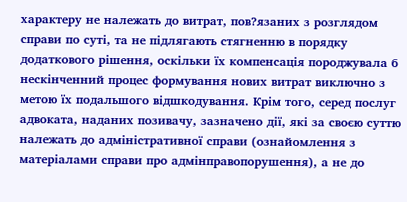характеру не належать до витрат, пов?язаних з розглядом справи по суті, та не підлягають стягненню в порядку додаткового рішення, оскільки їх компенсація породжувала б нескінченний процес формування нових витрат виключно з метою їх подальшого відшкодування. Крім того, серед послуг адвоката, наданих позивачу, зазначено дії, які за своєю суттю належать до адміністративної справи (ознайомлення з матеріалами справи про адмінправопорушення), а не до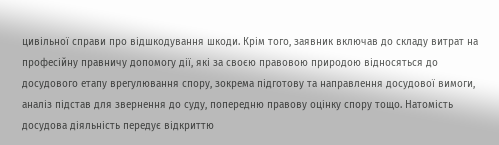цивільної справи про відшкодування шкоди. Крім того, заявник включав до складу витрат на професійну правничу допомогу дії, які за своєю правовою природою відносяться до досудового етапу врегулювання спору, зокрема підготову та направлення досудової вимоги, аналіз підстав для звернення до суду, попередню правову оцінку спору тощо. Натомість досудова діяльність передує відкриттю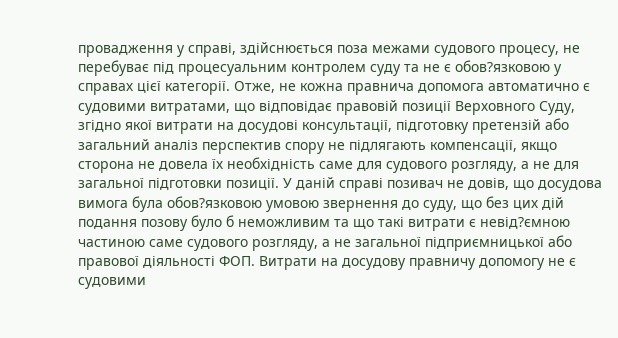провадження у справі, здійснюється поза межами судового процесу, не перебуває під процесуальним контролем суду та не є обов?язковою у справах цієї категорії. Отже, не кожна правнича допомога автоматично є судовими витратами, що відповідає правовій позиції Верховного Суду, згідно якої витрати на досудові консультації, підготовку претензій або загальний аналіз перспектив спору не підлягають компенсації, якщо сторона не довела їх необхідність саме для судового розгляду, а не для загальної підготовки позиції. У даній справі позивач не довів, що досудова вимога була обов?язковою умовою звернення до суду, що без цих дій подання позову було б неможливим та що такі витрати є невід?ємною частиною саме судового розгляду, а не загальної підприємницької або правової діяльності ФОП. Витрати на досудову правничу допомогу не є судовими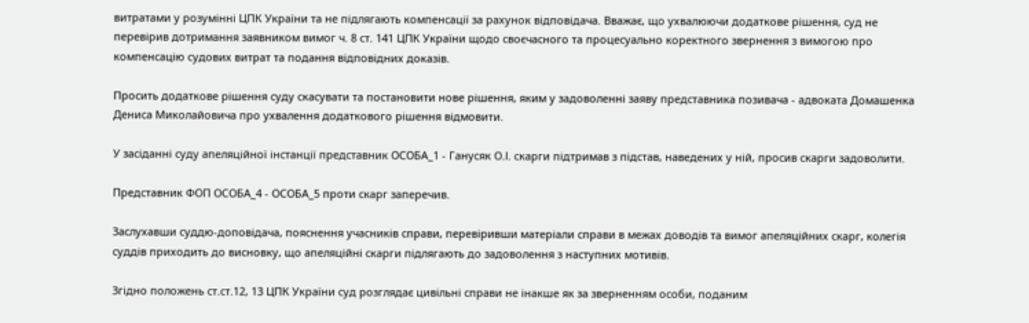витратами у розумінні ЦПК України та не підлягають компенсації за рахунок відповідача. Вважає, що ухвалюючи додаткове рішення, суд не перевірив дотримання заявником вимог ч. 8 ст. 141 ЦПК України щодо своєчасного та процесуально коректного звернення з вимогою про компенсацію судових витрат та подання відповідних доказів.

Просить додаткове рішення суду скасувати та постановити нове рішення, яким у задоволенні заяву представника позивача - адвоката Домашенка Дениса Миколайовича про ухвалення додаткового рішення відмовити.

У засіданні суду апеляційної інстанції представник ОСОБА_1 - Ганусяк О.І. скарги підтримав з підстав, наведених у ній, просив скарги задоволити.

Представник ФОП ОСОБА_4 - ОСОБА_5 проти скарг заперечив.

Заслухавши суддю-доповідача, пояснення учасників справи, перевіривши матеріали справи в межах доводів та вимог апеляційних скарг, колегія суддів приходить до висновку, що апеляційні скарги підлягають до задоволення з наступних мотивів.

Згідно положень ст.ст.12, 13 ЦПК України суд розглядає цивільні справи не інакше як за зверненням особи, поданим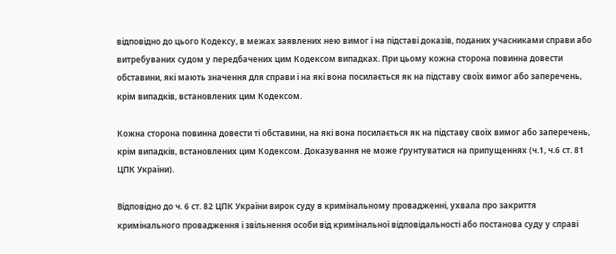відповідно до цього Кодексу, в межах заявлених нею вимог і на підставі доказів, поданих учасниками справи або витребуваних судом у передбачених цим Кодексом випадках. При цьому кожна сторона повинна довести обставини, які мають значення для справи і на які вона посилається як на підставу своїх вимог або заперечень, крім випадків, встановлених цим Кодексом.

Кожна сторона повинна довести ті обставини, на які вона посилається як на підставу своїх вимог або заперечень, крім випадків, встановлених цим Кодексом. Доказування не може ґрунтуватися на припущеннях (ч.1, ч.6 ст. 81 ЦПК України).

Відповідно до ч. 6 ст. 82 ЦПК України вирок суду в кримінальному провадженні, ухвала про закриття кримінального провадження і звільнення особи від кримінальної відповідальності або постанова суду у справі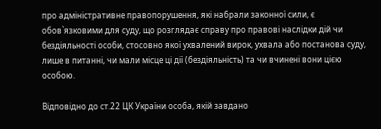про адміністративне правопорушення, які набрали законної сили, є обов`язковими для суду, що розглядає справу про правові наслідки дій чи бездіяльності особи, стосовно якої ухвалений вирок, ухвала або постанова суду, лише в питанні, чи мали місце ці дії (бездіяльність) та чи вчинені вони цією особою.

Відповідно до ст.22 ЦК України особа, якій завдано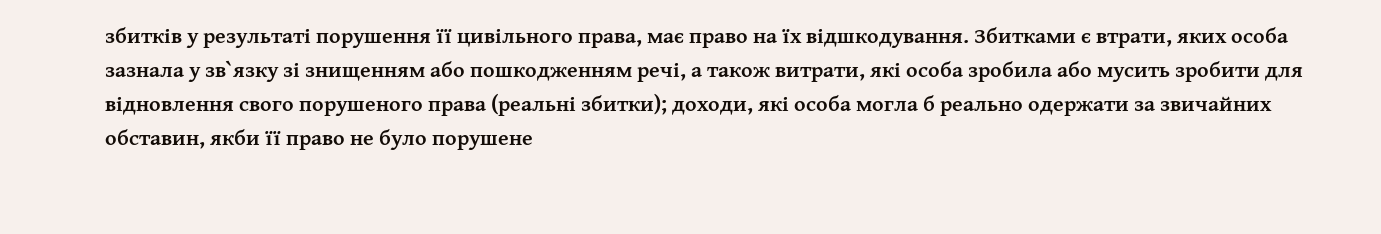збитків у результаті порушення її цивільного права, має право на їх відшкодування. Збитками є втрати, яких особа зазнала у зв`язку зі знищенням або пошкодженням речі, а також витрати, які особа зробила або мусить зробити для відновлення свого порушеного права (реальні збитки); доходи, які особа могла б реально одержати за звичайних обставин, якби її право не було порушене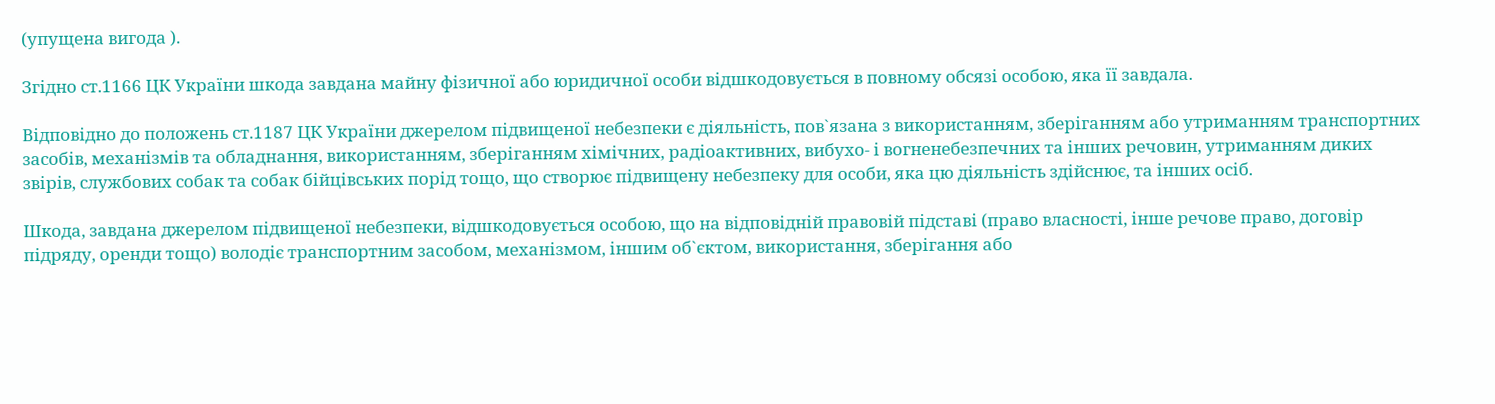(упущена вигода ).

Згідно ст.1166 ЦК України шкода завдана майну фізичної або юридичної особи відшкодовується в повному обсязі особою, яка її завдала.

Відповідно до положень ст.1187 ЦК України джерелом підвищеної небезпеки є діяльність, пов`язана з використанням, зберіганням або утриманням транспортних засобів, механізмів та обладнання, використанням, зберіганням хімічних, радіоактивних, вибухо- і вогненебезпечних та інших речовин, утриманням диких звірів, службових собак та собак бійцівських порід тощо, що створює підвищену небезпеку для особи, яка цю діяльність здійснює, та інших осіб.

Шкода, завдана джерелом підвищеної небезпеки, відшкодовується особою, що на відповідній правовій підставі (право власності, інше речове право, договір підряду, оренди тощо) володіє транспортним засобом, механізмом, іншим об`єктом, використання, зберігання або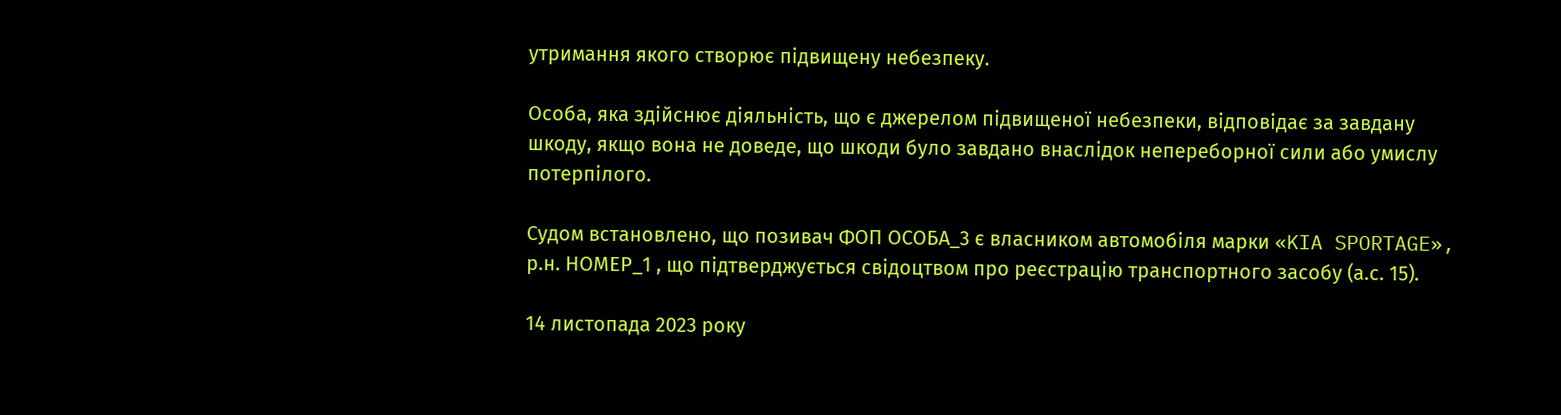утримання якого створює підвищену небезпеку.

Особа, яка здійснює діяльність, що є джерелом підвищеної небезпеки, відповідає за завдану шкоду, якщо вона не доведе, що шкоди було завдано внаслідок непереборної сили або умислу потерпілого.

Судом встановлено, що позивач ФОП ОСОБА_3 є власником автомобіля марки «KIA SPORTAGE», р.н. НОМЕР_1 , що підтверджується свідоцтвом про реєстрацію транспортного засобу (а.с. 15).

14 листопада 2023 року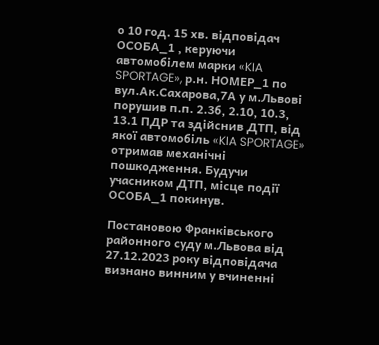о 10 год. 15 хв. відповідач ОСОБА_1 , керуючи автомобілем марки «KIA SPORTAGE», р.н. НОМЕР_1 по вул.Ак.Сахарова,7А у м.Львові порушив п.п. 2.3б, 2.10, 10.3, 13.1 ПДР та здійснив ДТП, від якої автомобіль «KIA SPORTAGE» отримав механічні пошкодження. Будучи учасником ДТП, місце події ОСОБА_1 покинув.

Постановою Франківського районного суду м.Львова від 27.12.2023 року відповідача визнано винним у вчиненні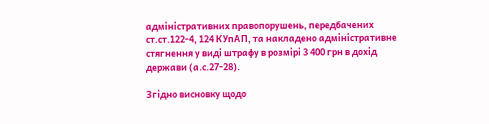адміністративних правопорушень, передбачених ст.ст.122-4, 124 КУпАП, та накладено адміністративне стягнення у виді штрафу в розмірі 3 400 грн в дохід держави (а.с.27-28).

Згідно висновку щодо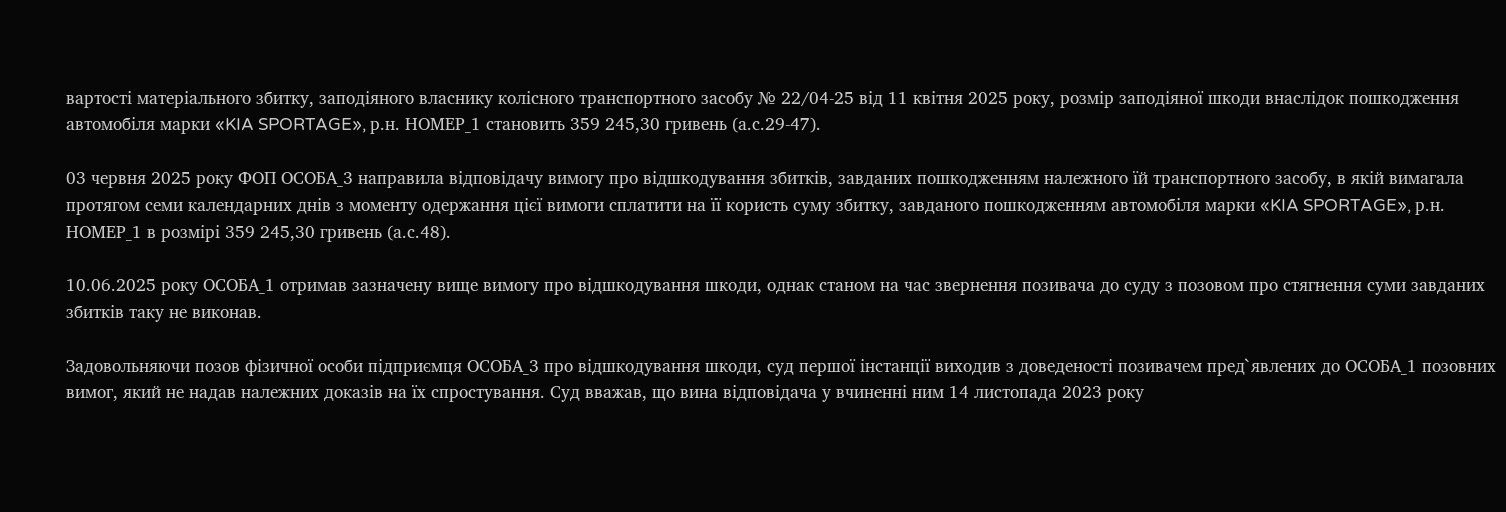вартості матеріального збитку, заподіяного власнику колісного транспортного засобу № 22/04-25 від 11 квітня 2025 року, розмір заподіяної шкоди внаслідок пошкодження автомобіля марки «KIA SPORTAGE», р.н. НОМЕР_1 становить 359 245,30 гривень (а.с.29-47).

03 червня 2025 року ФОП ОСОБА_3 направила відповідачу вимогу про відшкодування збитків, завданих пошкодженням належного їй транспортного засобу, в якій вимагала протягом семи календарних днів з моменту одержання цієї вимоги сплатити на її користь суму збитку, завданого пошкодженням автомобіля марки «KIA SPORTAGE», р.н. НОМЕР_1 в розмірі 359 245,30 гривень (а.с.48).

10.06.2025 року ОСОБА_1 отримав зазначену вище вимогу про відшкодування шкоди, однак станом на час звернення позивача до суду з позовом про стягнення суми завданих збитків таку не виконав.

Задовольняючи позов фізичної особи підприємця ОСОБА_3 про відшкодування шкоди, суд першої інстанції виходив з доведеності позивачем пред`явлених до ОСОБА_1 позовних вимог, який не надав належних доказів на їх спростування. Суд вважав, що вина відповідача у вчиненні ним 14 листопада 2023 року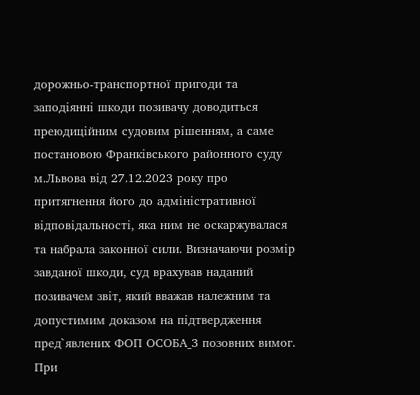дорожньо-транспортної пригоди та заподіянні шкоди позивачу доводиться преюдиційним судовим рішенням, а саме постановою Франківського районного суду м.Львова від 27.12.2023 року про притягнення його до адміністративної відповідальності, яка ним не оскаржувалася та набрала законної сили. Визначаючи розмір завданої шкоди, суд врахував наданий позивачем звіт, який вважав належним та допустимим доказом на підтвердження пред`явлених ФОП ОСОБА_3 позовних вимог. При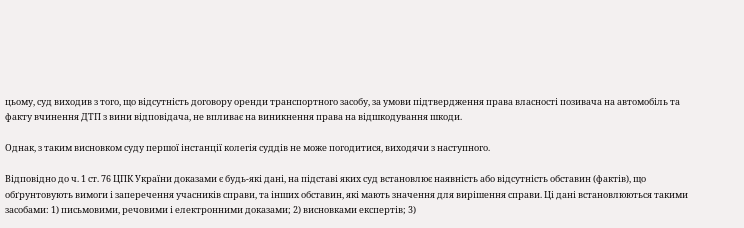цьому, суд виходив з того, що відсутність договору оренди транспортного засобу, за умови підтвердження права власності позивача на автомобіль та факту вчинення ДТП з вини відповідача, не впливає на виникнення права на відшкодування шкоди.

Однак, з таким висновком суду першої інстанції колегія суддів не може погодитися, виходячи з наступного.

Відповідно до ч. 1 ст. 76 ЦПК України доказами є будь-які дані, на підставі яких суд встановлює наявність або відсутність обставин (фактів), що обґрунтовують вимоги і заперечення учасників справи, та інших обставин, які мають значення для вирішення справи. Ці дані встановлюються такими засобами: 1) письмовими, речовими і електронними доказами; 2) висновками експертів; 3)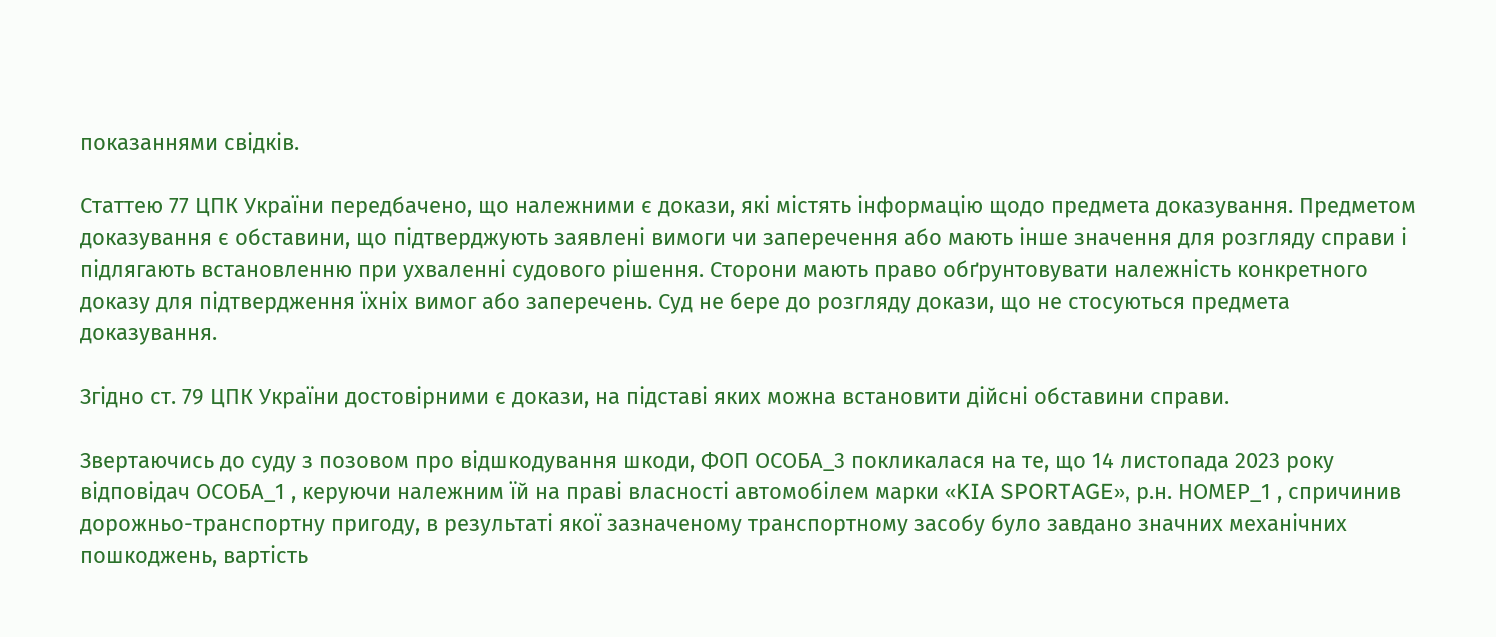показаннями свідків.

Статтею 77 ЦПК України передбачено, що належними є докази, які містять інформацію щодо предмета доказування. Предметом доказування є обставини, що підтверджують заявлені вимоги чи заперечення або мають інше значення для розгляду справи і підлягають встановленню при ухваленні судового рішення. Сторони мають право обґрунтовувати належність конкретного доказу для підтвердження їхніх вимог або заперечень. Суд не бере до розгляду докази, що не стосуються предмета доказування.

Згідно ст. 79 ЦПК України достовірними є докази, на підставі яких можна встановити дійсні обставини справи.

Звертаючись до суду з позовом про відшкодування шкоди, ФОП ОСОБА_3 покликалася на те, що 14 листопада 2023 року відповідач ОСОБА_1 , керуючи належним їй на праві власності автомобілем марки «KIA SPORTAGE», р.н. НОМЕР_1 , спричинив дорожньо-транспортну пригоду, в результаті якої зазначеному транспортному засобу було завдано значних механічних пошкоджень, вартість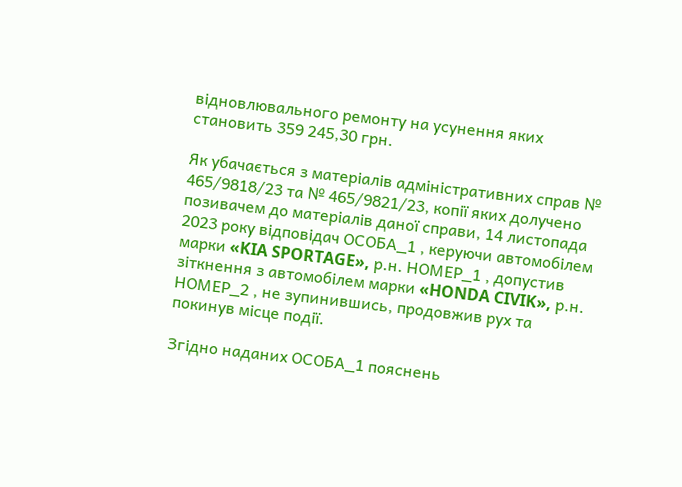відновлювального ремонту на усунення яких становить 359 245,30 грн.

Як убачається з матеріалів адміністративних справ № 465/9818/23 та № 465/9821/23, копії яких долучено позивачем до матеріалів даної справи, 14 листопада 2023 року відповідач ОСОБА_1 , керуючи автомобілем марки «KIA SPORTAGE», р.н. НОМЕР_1 , допустив зіткнення з автомобілем марки «HONDA CIVIK», р.н. НОМЕР_2 , не зупинившись, продовжив рух та покинув місце події.

Згідно наданих ОСОБА_1 пояснень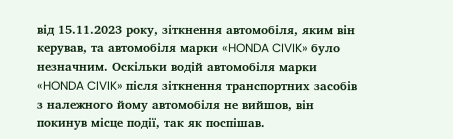від 15.11.2023 року, зіткнення автомобіля, яким він керував, та автомобіля марки «HONDA CIVIK» було незначним. Оскільки водій автомобіля марки «HONDA CIVIK» після зіткнення транспортних засобів з належного йому автомобіля не вийшов, він покинув місце події, так як поспішав.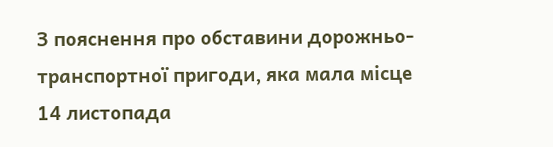З пояснення про обставини дорожньо-транспортної пригоди, яка мала місце 14 листопада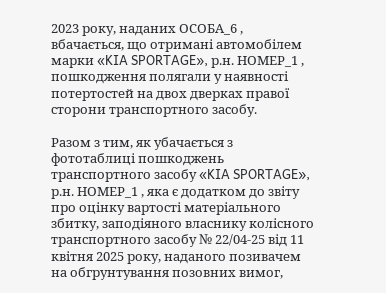2023 року, наданих ОСОБА_6 , вбачається, що отримані автомобілем марки «KIA SPORTAGE», р.н. НОМЕР_1 , пошкодження полягали у наявності потертостей на двох дверках правої сторони транспортного засобу.

Разом з тим, як убачається з фототаблиці пошкоджень транспортного засобу «KIA SPORTAGE», р.н. НОМЕР_1 , яка є додатком до звіту про оцінку вартості матеріального збитку, заподіяного власнику колісного транспортного засобу № 22/04-25 від 11 квітня 2025 року, наданого позивачем на обгрунтування позовних вимог,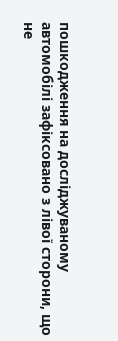пошкодження на досліджуваному автомобілі зафіксовано з лівої сторони, що не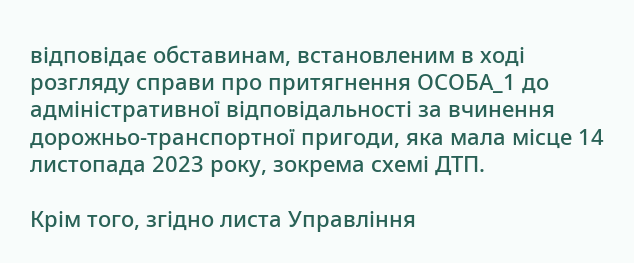відповідає обставинам, встановленим в ході розгляду справи про притягнення ОСОБА_1 до адміністративної відповідальності за вчинення дорожньо-транспортної пригоди, яка мала місце 14 листопада 2023 року, зокрема схемі ДТП.

Крім того, згідно листа Управління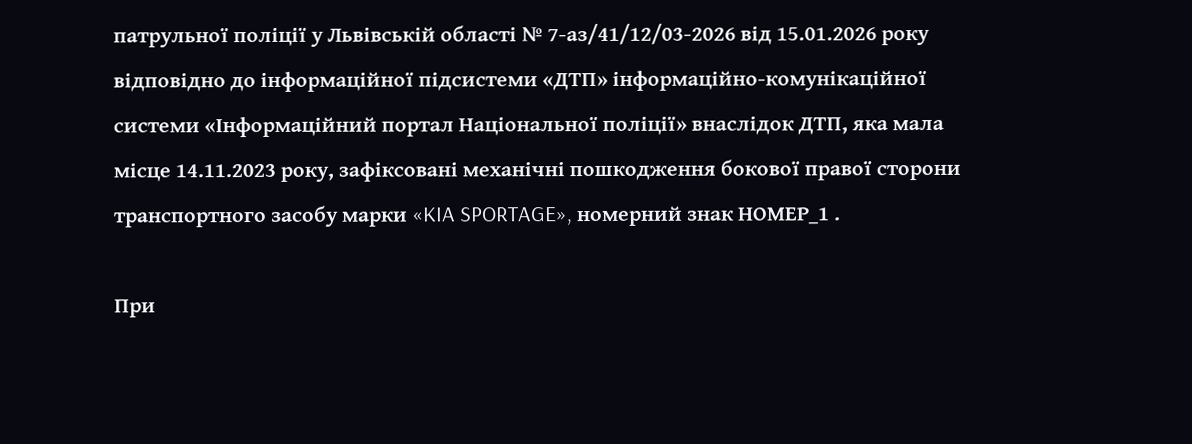патрульної поліції у Львівській області № 7-аз/41/12/03-2026 від 15.01.2026 року відповідно до інформаційної підсистеми «ДТП» інформаційно-комунікаційної системи «Інформаційний портал Національної поліції» внаслідок ДТП, яка мала місце 14.11.2023 року, зафіксовані механічні пошкодження бокової правої сторони транспортного засобу марки «KIA SPORTAGE», номерний знак НОМЕР_1 .

При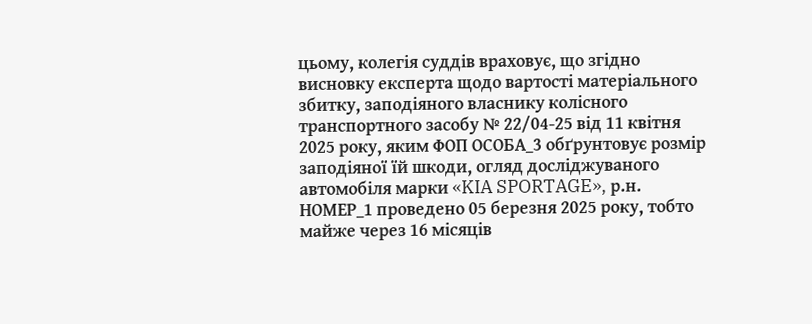цьому, колегія суддів враховує, що згідно висновку експерта щодо вартості матеріального збитку, заподіяного власнику колісного транспортного засобу № 22/04-25 від 11 квітня 2025 року, яким ФОП ОСОБА_3 обґрунтовує розмір заподіяної їй шкоди, огляд досліджуваного автомобіля марки «KIA SPORTAGE», р.н. НОМЕР_1 проведено 05 березня 2025 року, тобто майже через 16 місяців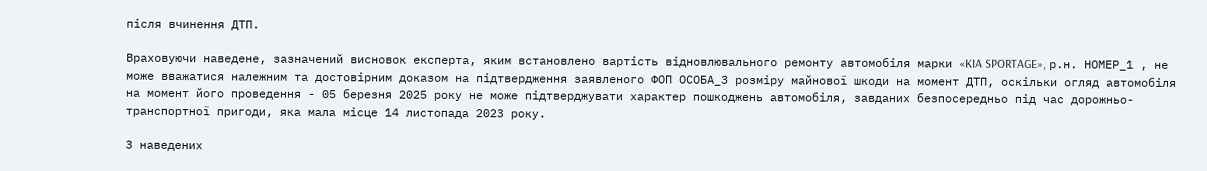після вчинення ДТП.

Враховуючи наведене, зазначений висновок експерта, яким встановлено вартість відновлювального ремонту автомобіля марки «KIA SPORTAGE», р.н. НОМЕР_1 , не може вважатися належним та достовірним доказом на підтвердження заявленого ФОП ОСОБА_3 розміру майнової шкоди на момент ДТП, оскільки огляд автомобіля на момент його проведення - 05 березня 2025 року не може підтверджувати характер пошкоджень автомобіля, завданих безпосередньо під час дорожньо-транспортної пригоди, яка мала місце 14 листопада 2023 року.

З наведених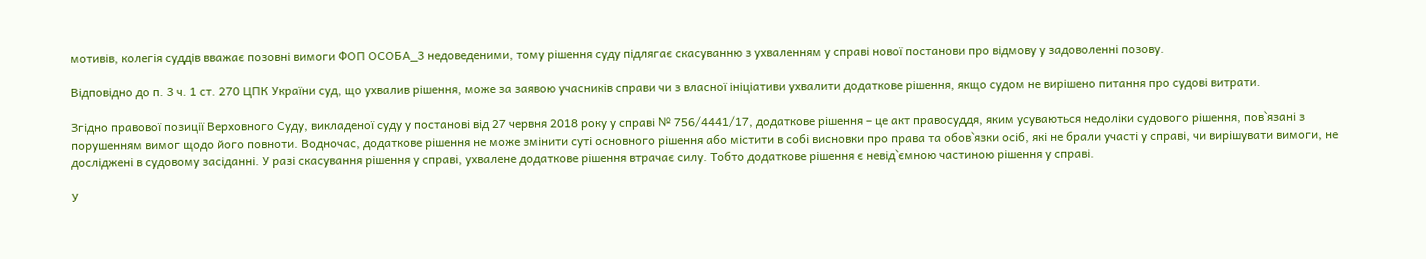мотивів, колегія суддів вважає позовні вимоги ФОП ОСОБА_3 недоведеними, тому рішення суду підлягає скасуванню з ухваленням у справі нової постанови про відмову у задоволенні позову.

Відповідно до п. 3 ч. 1 ст. 270 ЦПК України суд, що ухвалив рішення, може за заявою учасників справи чи з власної ініціативи ухвалити додаткове рішення, якщо судом не вирішено питання про судові витрати.

Згідно правової позиції Верховного Суду, викладеної суду у постанові від 27 червня 2018 року у справі № 756/4441/17, додаткове рішення – це акт правосуддя, яким усуваються недоліки судового рішення, пов`язані з порушенням вимог щодо його повноти. Водночас, додаткове рішення не може змінити суті основного рішення або містити в собі висновки про права та обов`язки осіб, які не брали участі у справі, чи вирішувати вимоги, не досліджені в судовому засіданні. У разі скасування рішення у справі, ухвалене додаткове рішення втрачає силу. Тобто додаткове рішення є невід`ємною частиною рішення у справі.

У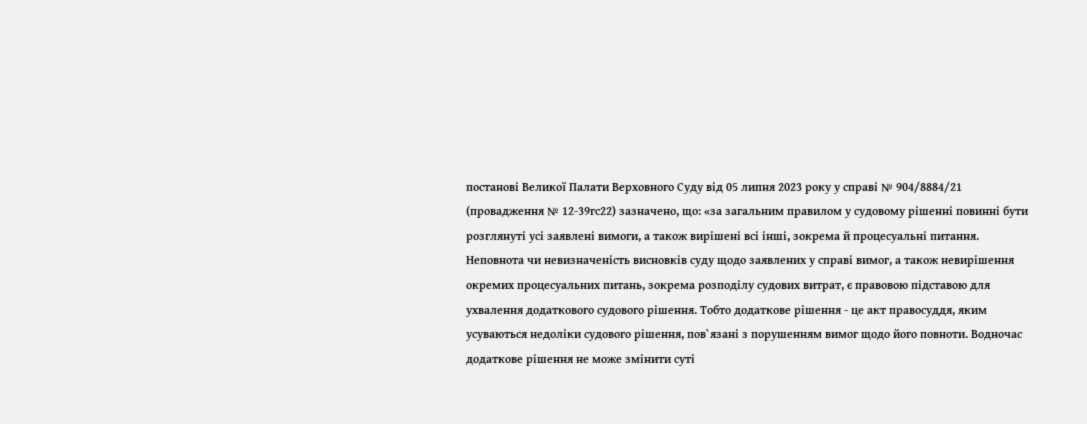постанові Великої Палати Верховного Суду від 05 липня 2023 року у справі № 904/8884/21 (провадження № 12-39гс22) зазначено, що: «за загальним правилом у судовому рішенні повинні бути розглянуті усі заявлені вимоги, а також вирішені всі інші, зокрема й процесуальні питання. Неповнота чи невизначеність висновків суду щодо заявлених у справі вимог, а також невирішення окремих процесуальних питань, зокрема розподілу судових витрат, є правовою підставою для ухвалення додаткового судового рішення. Тобто додаткове рішення - це акт правосуддя, яким усуваються недоліки судового рішення, пов`язані з порушенням вимог щодо його повноти. Водночас додаткове рішення не може змінити суті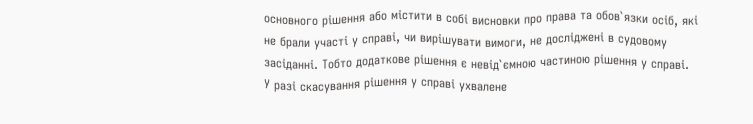основного рішення або містити в собі висновки про права та обов`язки осіб, які не брали участі у справі, чи вирішувати вимоги, не досліджені в судовому засіданні. Тобто додаткове рішення є невід`ємною частиною рішення у справі. У разі скасування рішення у справі ухвалене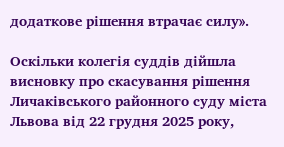додаткове рішення втрачає силу».

Оскільки колегія суддів дійшла висновку про скасування рішення Личаківського районного суду міста Львова від 22 грудня 2025 року,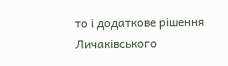то і додаткове рішення Личаківського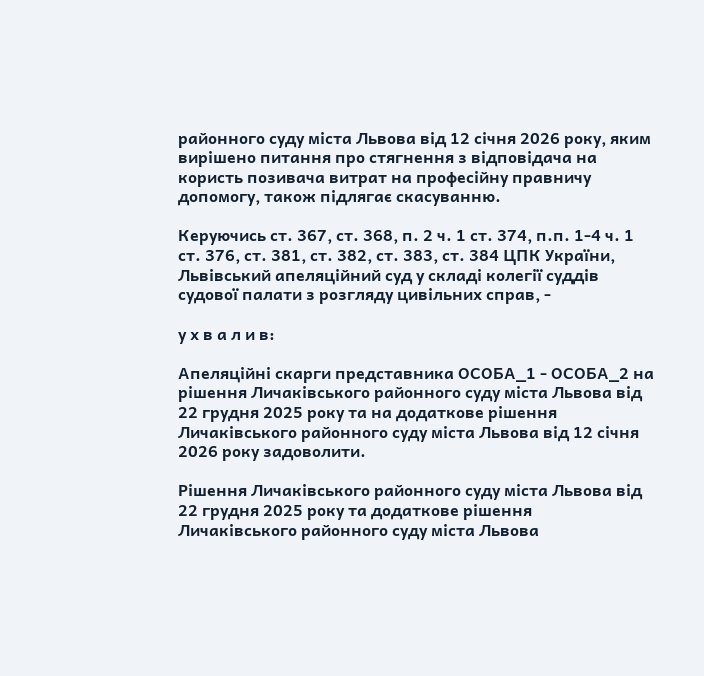районного суду міста Львова від 12 січня 2026 року, яким вирішено питання про стягнення з відповідача на користь позивача витрат на професійну правничу допомогу, також підлягає скасуванню.

Керуючись ст. 367, ст. 368, п. 2 ч. 1 ст. 374, п.п. 1-4 ч. 1 ст. 376, ст. 381, ст. 382, ст. 383, ст. 384 ЦПК України, Львівський апеляційний суд у складі колегії суддів судової палати з розгляду цивільних справ, -

у х в а л и в:

Апеляційні скарги представника ОСОБА_1 - ОСОБА_2 на рішення Личаківського районного суду міста Львова від 22 грудня 2025 року та на додаткове рішення Личаківського районного суду міста Львова від 12 січня 2026 року задоволити.

Рішення Личаківського районного суду міста Львова від 22 грудня 2025 року та додаткове рішення Личаківського районного суду міста Львова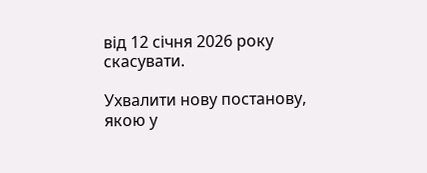від 12 січня 2026 року скасувати.

Ухвалити нову постанову, якою у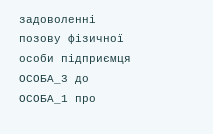задоволенні позову фізичної особи підприємця ОСОБА_3 до ОСОБА_1 про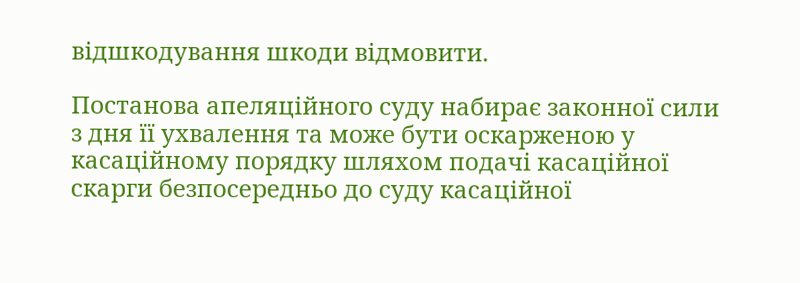відшкодування шкоди відмовити.

Постанова апеляційного суду набирає законної сили з дня її ухвалення та може бути оскарженою у касаційному порядку шляхом подачі касаційної скарги безпосередньо до суду касаційної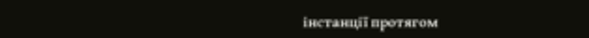інстанції протягом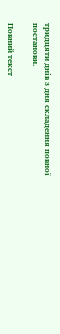тридцяти днів з дня складення повної постанови.

Повний текст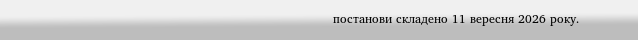постанови складено 11 вересня 2026 року.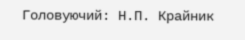Головуючий: Н.П. Крайник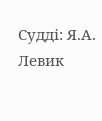Судді: Я.А. Левик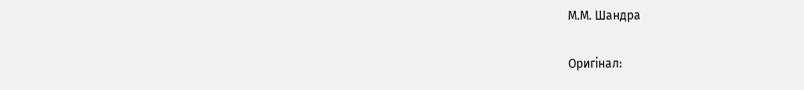М.М. Шандра

Оригінал: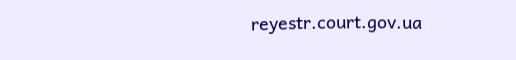reyestr.court.gov.ua